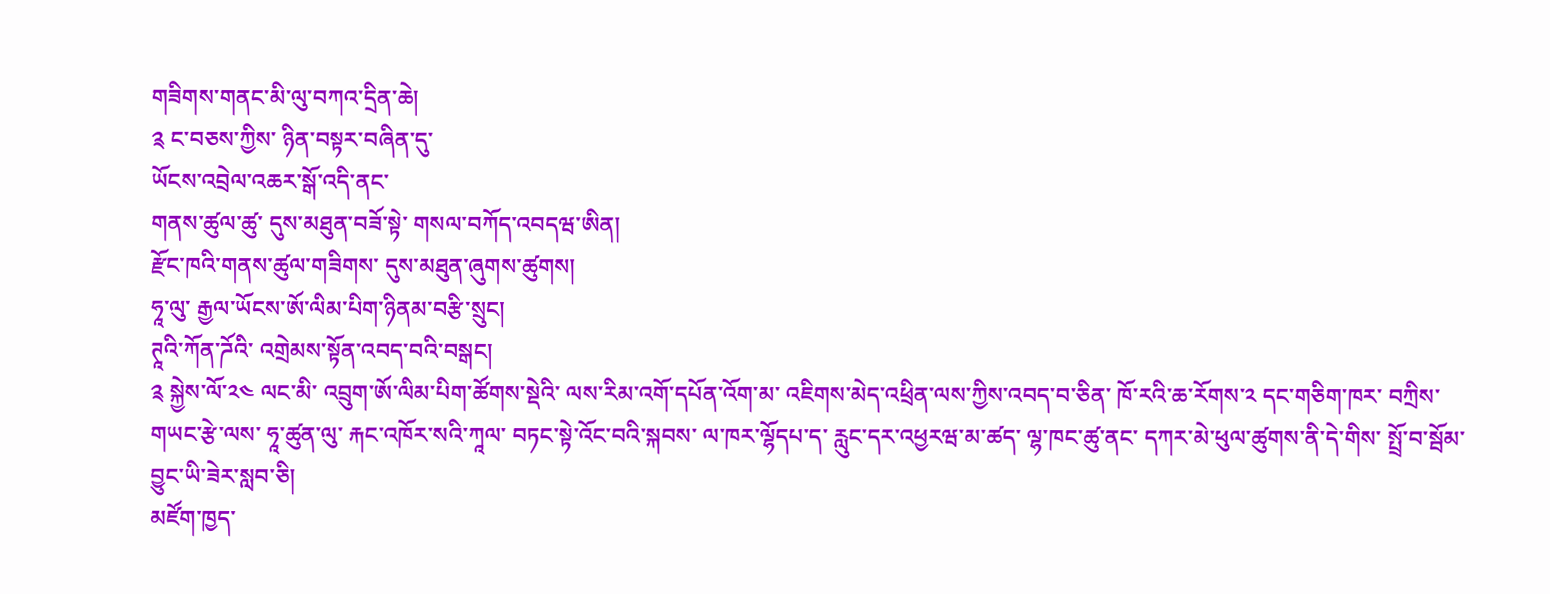གཟིགས་གནང་མི་ལུ་བཀའ་དྲིན་ཆེ།
༉ ང་བཅས་ཀྱིས་ ཉིན་བསྟར་བཞིན་དུ་
ཡོངས་འབྲེལ་འཆར་སྒོ་འདི་ནང་
གནས་ཚུལ་ཚུ་ དུས་མཐུན་བཟོ་སྟེ་ གསལ་བཀོད་འབདཝ་ཨིན།
རྫོང་ཁའི་གནས་ཚུལ་གཟིགས་ དུས་མཐུན་ཞུགས་ཚུགས།
ཧཱ་ལུ་ རྒྱལ་ཡོངས་ཨོ་ལིམ་པིག་ཉིནམ་བརྩི་སྲུང།
ཊཱའི་ཀོན་ཌོའི་ འགྲེམས་སྟོན་འབད་བའི་བསྒང།
༉ སྐྱེས་ལོ་༢༤ ལང་མི་ འབྲུག་ཨོ་ལིམ་པིག་ཚོགས་སྡེའི་ ལས་རིམ་འགོ་དཔོན་འོག་མ་ འཇིགས་མེད་འཕྲིན་ལས་ཀྱིས་འབད་བ་ཅིན་ ཁོ་རའི་ཆ་རོགས་༢ དང་གཅིག་ཁར་ བཀྲིས་གཡང་རྩེ་ལས་ ཧཱ་ཚུན་ལུ་ རྐང་འཁོར་སའི་ཀཱལ་ བཏང་སྟེ་འོང་བའི་སྐབས་ ལ་ཁར་ལྷོདཔ་ད་ རླུང་དར་འཕྱརཝ་མ་ཚད་ ལྷ་ཁང་ཚུ་ནང་ དཀར་མེ་ཕུལ་ཚུགས་ནི་དེ་གིས་ སྤྲོ་བ་སྦོམ་བྱུང་ཡི་ཟེར་སླབ་ཅི།
མཛོག་ཁྱད་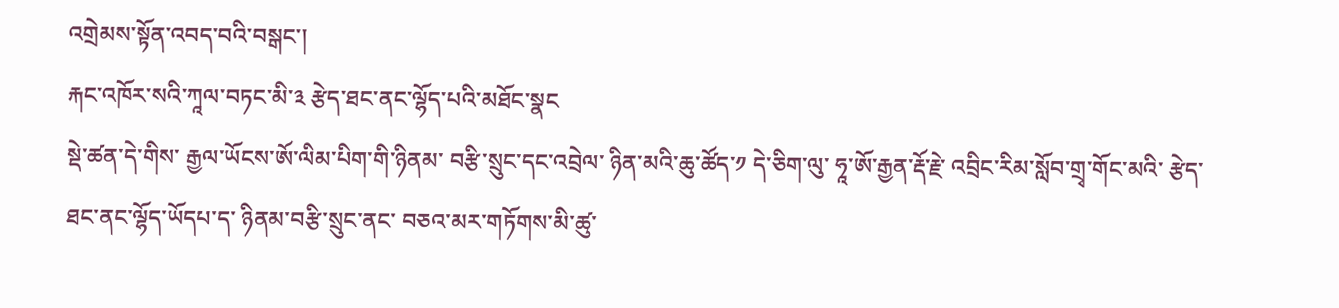འགྲེམས་སྟོན་འབད་བའི་བསྒང་།
རྐང་འཁོར་སའི་ཀཱལ་བཏང་མི་༣ རྩེད་ཐང་ནང་ལྷོད་པའི་མཐོང་སྣང
སྡེ་ཚན་དེ་གིས་ རྒྱལ་ཡོངས་ཨོ་ལིམ་པིག་གི་ཉིནམ་ བརྩི་སྲུང་དང་འབྲེལ་ ཉིན་མའི་ཆུ་ཚོད་༡ དེ་ཅིག་ལུ་ ཧཱ་ཨོ་རྒྱན་རྡོ་རྗེ་ འབྲིང་རིམ་སློབ་གྲྭ་གོང་མའི་ རྩེད་ཐང་ནང་ལྷོད་ཡོདཔ་ད་ ཉིནམ་བརྩི་སྲུང་ནང་ བཅའ་མར་གཏོགས་མི་ཚུ་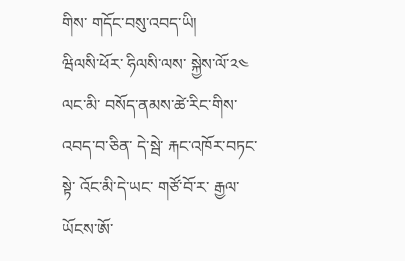གིས་ གདོང་བསུ་འབད་ཡི།
ཝིལསི་ཕོར་ ཧིལསི་ལས་ སྐྱེས་ལོ་༢༤ ལང་མི་ བསོད་ནམས་ཚེ་རིང་གིས་འབད་བ་ཅིན་ དེ་སྦེ་ རྐང་འཁོར་བཏང་སྟེ་ འོང་མི་དེ་ཡང་ གཙོ་བོ་ར་ རྒྱལ་ཡོངས་ཨོ་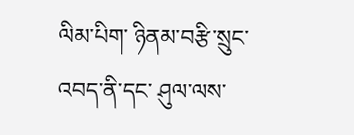ལིམ་པིག་ ཉིནམ་བརྩི་སྲུང་འབད་ནི་དང་ ཤུལ་ལས་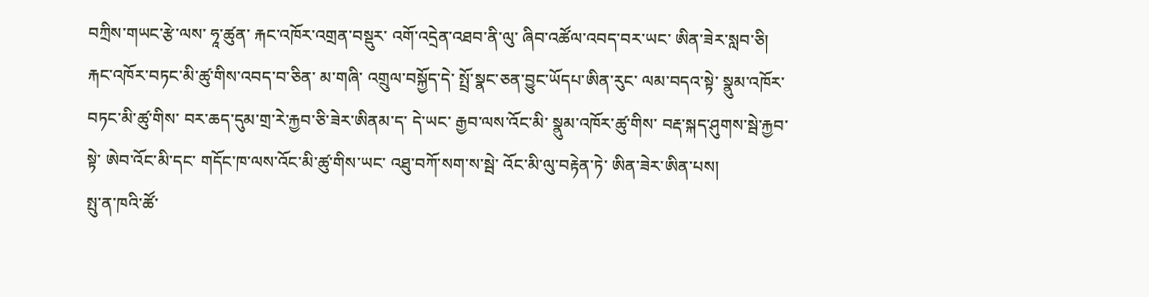བཀྲིས་གཡང་རྩེ་ལས་ ཧཱ་ཚུན་ རྐང་འཁོར་འགྲན་བསྡུར་ འགོ་འདྲེན་འཐབ་ནི་ལུ་ ཞིབ་འཚོལ་འབད་བར་ཡང་ ཨིན་ཟེར་སླབ་ཅི།
རྐང་འཁོར་བཏང་མི་ཚུ་གིས་འབད་བ་ཅིན་ མ་གཞི་ འགྲུལ་བསྐྱོད་དེ་ སྤྲོ་སྣང་ཅན་བྱུང་ཡོདཔ་ཨིན་རུང་ ལམ་བདའ་སྟེ་ སྣུམ་འཁོར་བཏང་མི་ཚུ་གིས་ བར་ཆད་དུམ་གྲ་རེ་རྐྱབ་ཅི་ཟེར་ཨིནམ་ད་ དེ་ཡང་ རྒྱབ་ལས་འོང་མི་ སྣུམ་འཁོར་ཚུ་གིས་ བརྡ་སྐད་ཤུགས་སྦེ་རྐྱབ་སྟེ་ ཨེབ་འོང་མི་དང་ གདོང་ཁ་ལས་འོང་མི་ཚུ་གིས་ཡང་ འཐུ་བཀོ་སག་ས་སྦེ་ འོང་མི་ལུ་བརྟེན་ཏེ་ ཨིན་ཟེར་ཨིན་པས།
སྤུ་ན་ཁའི་ཚོ་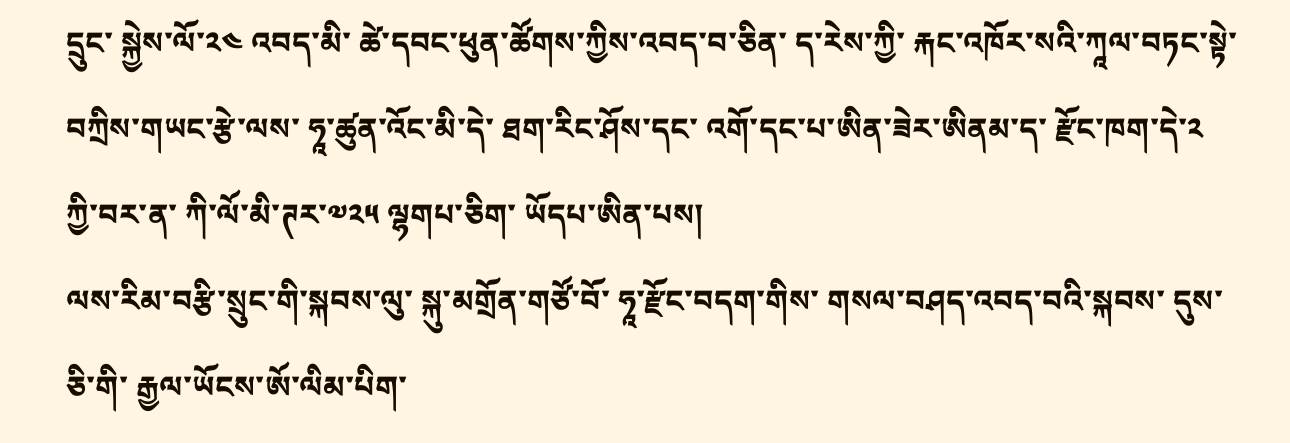དྲུང་ སྐྱེས་ལོ་༢༤ འབད་མི་ ཚེ་དབང་ཕུན་ཚོགས་ཀྱིས་འབད་བ་ཅིན་ ད་རེས་ཀྱི་ རྐང་འཁོར་སའི་ཀཱལ་བཏང་སྟེ་  བཀྲིས་གཡང་རྩེ་ལས་ ཧཱ་ཚུན་འོང་མི་དེ་ ཐག་རིང་ཤོས་དང་ འགོ་དང་པ་ཨིན་ཟེར་ཨིནམ་ད་ རྫོང་ཁག་དེ་༢ ཀྱི་བར་ན་ ཀི་ལོ་མི་ཊར་༧༢༥ ལྷགཔ་ཅིག་ ཡོདཔ་ཨིན་པས།
ལས་རིམ་བརྩི་སྲུང་གི་སྐབས་ལུ་ སྐུ་མགྲོན་གཙོ་བོ་ ཧཱ་རྫོང་བདག་གིས་ གསལ་བཤད་འབད་བའི་སྐབས་ དུས་ཅི་གི་ རྒྱལ་ཡོངས་ཨོ་ལིམ་པིག་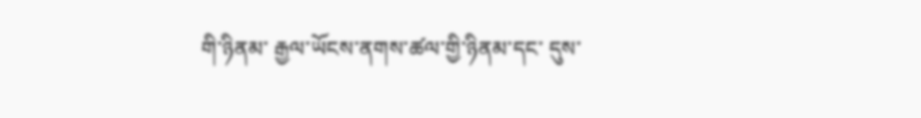གི་ཉིནམ་ རྒྱལ་ཡོངས་ནགས་ཚལ་གྱི་ཉིནམ་དང་ དུས་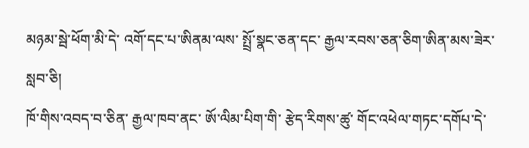མཉམ་སྦེ་ཕོག་མི་དེ་ འགོ་དང་པ་ཨིནམ་ལས་ སྤྲོ་སྣང་ཅན་དང་ རྒྱལ་རབས་ཅན་ཅིག་ཨིན་མས་ཟེར་སླབ་ཅི།
ཁོ་གིས་འབད་བ་ཅིན་ རྒྱལ་ཁབ་ནང་ ཨོ་ལིམ་པིག་གི་ རྩེད་རིགས་ཚུ་ གོང་འཕེལ་གཏང་དགོཔ་དེ་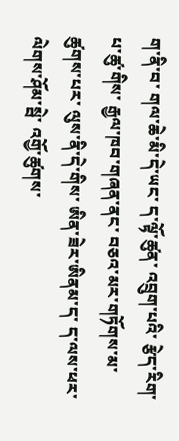ག་ནི་བ་ གལ་ཆེ་མི་དེ་ཡང་ ད་ལྟོ་ཚུན་ འབྲུག་པའི་ རྩེད་རིག་པ་ཚུ་གིས་ རྒྱལ་ཁབ་གཞན་ནང་ བཅའ་མར་གཏོགས་མ་ཚུགས་པར་ ལུས་ནི་དེ་གིས་ ཨིན་ཟེར་ཨིནམ་ད་ ད་ལས་ཕར་ ལེགས་ཤོམ་སྦེ་ འགྱོ་ཚུགས་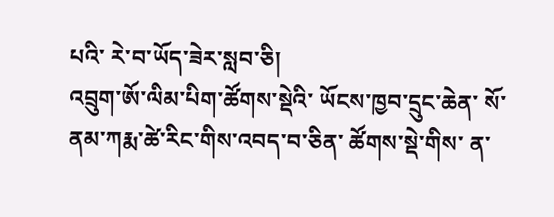པའི་ རེ་བ་ཡོད་ཟེར་སླབ་ཅི།
འབྲུག་ཨོ་ལིམ་པིག་ཚོགས་སྡེའི་ ཡོངས་ཁྱབ་དྲུང་ཆེན་ སོ་ནམ་ཀརྨ་ཚེ་རིང་གིས་འབད་བ་ཅིན་ ཚོགས་སྡེ་གིས་ ན་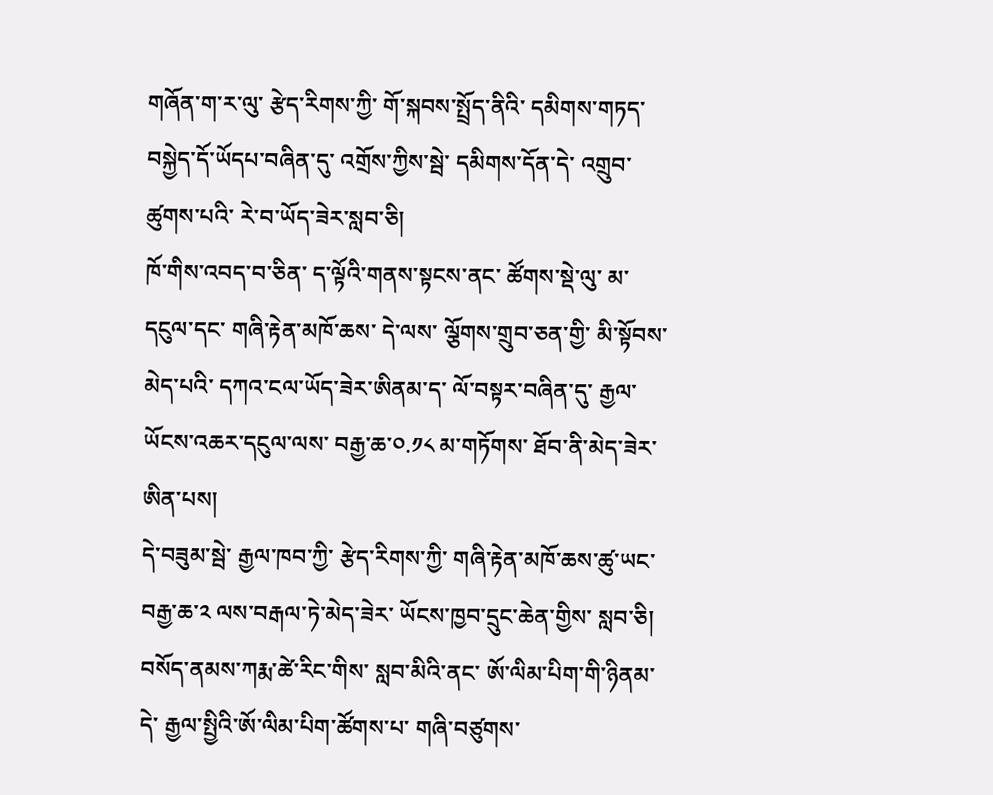གཞོན་ག་ར་ལུ་ རྩེད་རིགས་ཀྱི་ གོ་སྐབས་སྤྲོད་ནིའི་ དམིགས་གཏད་བསྐྱེད་དོ་ཡོདཔ་བཞིན་དུ་ འགྲོས་ཀྱིས་སྦེ་ དམིགས་དོན་དེ་ འགྲུབ་ཚུགས་པའི་ རེ་བ་ཡོད་ཟེར་སླབ་ཅི།
ཁོ་གིས་འབད་བ་ཅིན་ ད་ལྟོའི་གནས་སྟངས་ནང་ ཚོགས་སྡེ་ལུ་ མ་དངུལ་དང་ གཞི་རྟེན་མཁོ་ཆས་ དེ་ལས་ ལྕོགས་གྲུབ་ཅན་གྱི་ མི་སྟོབས་མེད་པའི་ དཀའ་ངལ་ཡོད་ཟེར་ཨིནམ་ད་ ལོ་བསྟར་བཞིན་དུ་ རྒྱལ་ཡོངས་འཆར་དངུལ་ལས་ བརྒྱ་ཆ་༠.༡༨ མ་གཏོགས་ ཐོབ་ནི་མེད་ཟེར་ཨིན་པས།
དེ་བཟུམ་སྦེ་ རྒྱལ་ཁབ་ཀྱི་ རྩེད་རིགས་ཀྱི་ གཞི་རྟེན་མཁོ་ཆས་ཚུ་ཡང་ བརྒྱ་ཆ་༢ ལས་བརྒལ་ཏེ་མེད་ཟེར་ ཡོངས་ཁྱབ་དྲུང་ཆེན་གྱིས་ སླབ་ཅི།
བསོད་ནམས་ཀརྨ་ཚེ་རིང་གིས་ སླབ་མིའི་ནང་ ཨོ་ལིམ་པིག་གི་ཉིནམ་དེ་ རྒྱལ་སྤྱིའི་ཨོ་ལིམ་པིག་ཚོགས་པ་ གཞི་བཙུགས་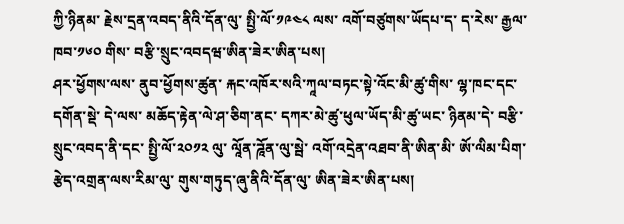ཀྱི་ཉིནམ་ རྗེས་དྲན་འབད་ནིའི་དོན་ལུ་ སྤྱི་ལོ་༡༩༤༨ ལས་ འགོ་བཙུགས་ཡོདཔ་ད་ ད་རེས་ རྒྱལ་ཁབ་༡༦༠ གིས་ བརྩི་སྲུང་འབདཝ་ཨིན་ཟེར་ཨིན་པས།
ཤར་ཕྱོགས་ལས་ ནུབ་ཕྱོགས་ཚུན་ རྐང་འཁོར་སའི་ཀཱལ་བཏང་སྟེ་འོང་མི་ཚུ་གིས་ ལྷ་ཁང་དང་ དགོན་སྡེ་ དེ་ལས་ མཆོད་རྟེན་ལེ་ཤ་ཅིག་ནང་ དཀར་མེ་ཚུ་ཕུལ་ཡོད་མི་ཚུ་ཡང་ ཉིནམ་དེ་ བརྩི་སྲུང་འབད་ནི་དང་ སྤྱི་ལོ་༢༠༡༢ ལུ་ ལཱོན་ཌཱོན་ལུ་སྦེ་ འགོ་འདྲེན་འཐབ་ནི་ཨིན་མི་ ཨོ་ལིམ་པིག་ རྩེད་འགྲན་ལས་རིམ་ལུ་ གུས་གཏུད་ཞུ་ནིའི་དོན་ལུ་ ཨིན་ཟེར་ཨིན་པས།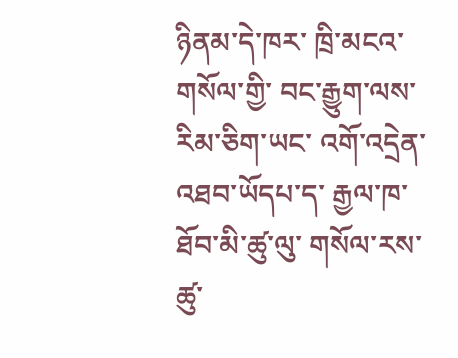ཉིནམ་དེ་ཁར་ ཁྲི་མངའ་གསོལ་གྱི་ བང་རྒྱུག་ལས་རིམ་ཅིག་ཡང་ འགོ་འདྲེན་འཐབ་ཡོདཔ་ད་ རྒྱལ་ཁ་ཐོབ་མི་ཚུ་ལུ་ གསོལ་རས་ཚུ་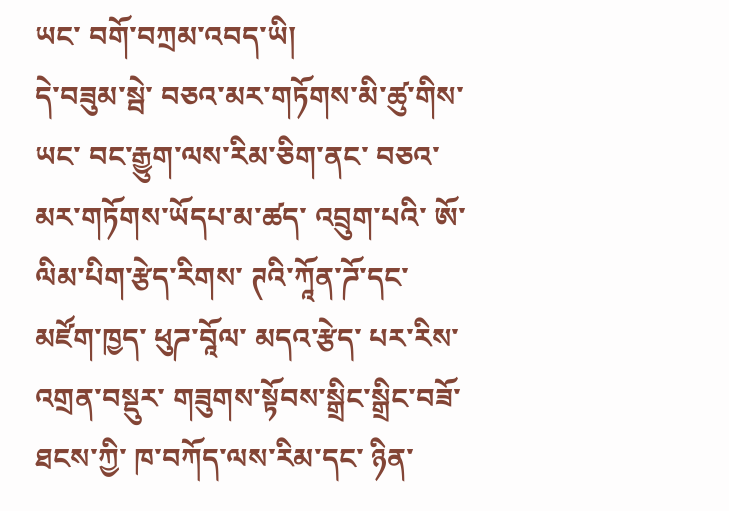ཡང་ བགོ་བཀྲམ་འབད་ཡི།
དེ་བཟུམ་སྦེ་ བཅའ་མར་གཏོགས་མི་ཚུ་གིས་ཡང་ བང་རྒྱུག་ལས་རིམ་ཅིག་ནང་ བཅའ་མར་གཏོགས་ཡོདཔ་མ་ཚད་ འབྲུག་པའི་ ཨོ་ལིམ་པིག་རྩེད་རིགས་ ཊའི་ཀཱོན་ཌོ་དང་ མཛོག་ཁྱད་ ཕུཌ་བཱོལ་ མདའ་རྩེད་ པར་རིས་འགྲན་བསྡུར་ གཟུགས་སྟོབས་སྒྲིང་སྒྲིང་བཟོ་ཐངས་ཀྱི་ ཁ་བཀོད་ལས་རིམ་དང་ ཉིན་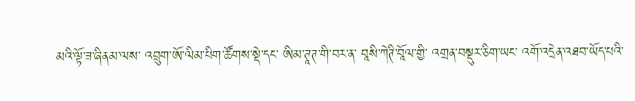མའི་ལྟོ་ཟ་ཞིནམ་ལས་ འབྲུག་ཨོ་ལིམ་པིག་ཚོགས་སྡེ་དང་ ཨིམ་ཊཱཊ་གི་བར་ན་ བཱསི་ཀེཊི་བཱོལ་གྱི་ འགྲན་བསྡུར་ཅིག་ཡང་ འགོ་འདྲེན་འཐབ་ཡོད་པའི་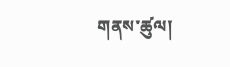གནས་ཚུལ།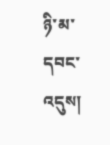ཉི་མ་དབང་འདུས།